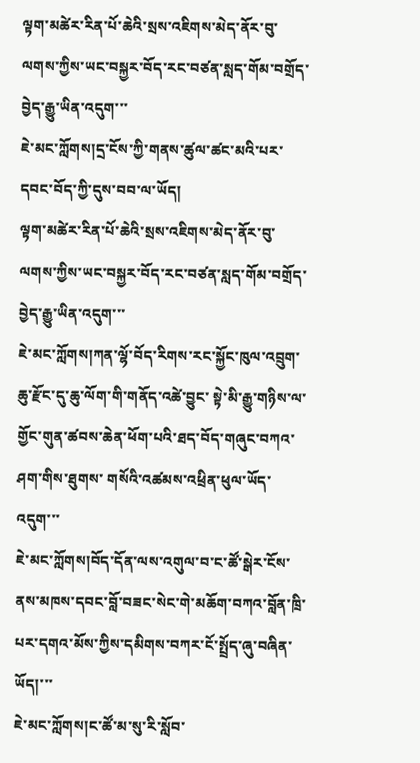ལྟག་མཚེར་རིན་པོ་ཆེའི་སྲས་འཇིགས་མེད་ནོར་བུ་ལགས་ཀྱིས་ཡང་བསྐྱར་བོད་རང་བཙན་སླད་གོམ་བགྲོད་བྱེད་རྒྱུ་ཡིན་འདུག་་་
ཇེ་མང་ཀློགས།དྲ་ངོས་ཀྱི་གནས་ཚུལ་ཚང་མའི་པར་དབང་བོད་ཀྱི་དུས་བབ་ལ་ཡོད།
ལྟག་མཚེར་རིན་པོ་ཆེའི་སྲས་འཇིགས་མེད་ནོར་བུ་ལགས་ཀྱིས་ཡང་བསྐྱར་བོད་རང་བཙན་སླད་གོམ་བགྲོད་བྱེད་རྒྱུ་ཡིན་འདུག་་་
ཇེ་མང་ཀློགས།ཀན་ལྷོ་བོད་རིགས་རང་སྐྱོང་ཁུལ་འབྲུག་ཆུ་རྫོང་དུ་ཆུ་ལོག་གི་གནོད་འཚེ་བྱུང་ སྟེ་མི་རྒྱུ་གཉིས་ལ་གྱོང་གུན་ཚབས་ཆེན་ཕོག་པའི་ཐད་བོད་གཞུང་བཀའ་ཤག་གིས་ཐུགས་ གསོའི་འཚམས་འཕྲིན་ཕུལ་ཡོད་འདུག་་་
ཇེ་མང་ཀློགས།བོད་དོན་ལས་འགུལ་བ་ང་ཚོ་སྒེར་ངོས་ནས་མཁས་དབང་བློ་བཟང་སེང་གེ་མཆོག་བཀའ་བློན་ཁྲི་པར་དགའ་མོས་ཀྱིས་དམིགས་བཀར་ངོ་སྤྲོད་ཞུ་བཞིན་ཡོད།་་་
ཇེ་མང་ཀློགས།ང་ཚོ་མ་སུ་རི་སློབ་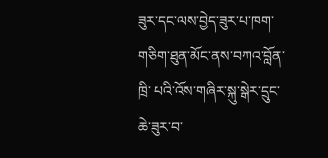ཟུར་དང་ལས་བྱེད་ཟུར་པ་ཁག་གཅིག་ཐུན་མོང་ནས་བཀའ་བློན་ཁྲི་ པའི་འོས་གཞིར་སྐུ་སྒེར་དྲུང་ཆེ་ཟུར་བ་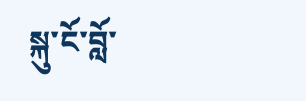སྐུ་ངོ་བློ་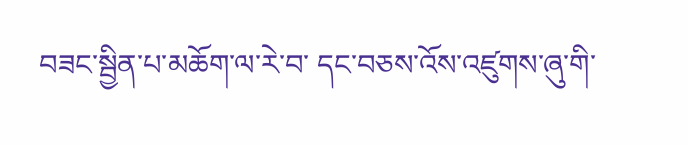བཟང་སྦྱིན་པ་མཆོག་ལ་རེ་བ་ དང་བཅས་འོས་འཛུགས་ཞུ་གི་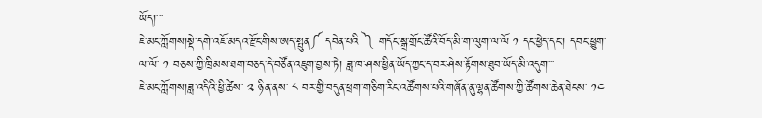ཡོད།་་་
ཇེ་མང་ཀློགས།སྡེ་དགེ་འཇོ་མདའ་རྫོང་གིས་ཨད་སྤུན༼ དབེན་པའི ༽ གདོང་སྒྲ་གྲོང་ཚོའི་བོད་མི་ག་ལུག་ལ་ལོ ༡ དང་ཕྱེད་དང་། དབང་ཕྱུག་ལ་ལོ་ ༡ བཅས་ཀྱི་ཁྲིམས་ཐག་བཅད་དེ་བཙོན་འཇུག་བྱས་ཏེ། ཟླ་ཁ་ཤས་ཕྱིན་ཡོད་ཀྱང་ད་བར་ཤེས་རྟོགས་ཐུབ་ཡོད་མི་འདུག་་་
ཇེ་མང་ཀློགས།ཟླ་འདིའི་ཕྱི་ཚེས་ ༢ ཉིན་ནས་ ༨ བར་གྱི་བདུན་ཕྲག་གཅིག་རིང་འཚོགས་པའི་གཞོན་ནུ་ལྷན་ཚོགས་ཀྱི་ཚོགས་ཆེན་ཐེངས་ ༡༤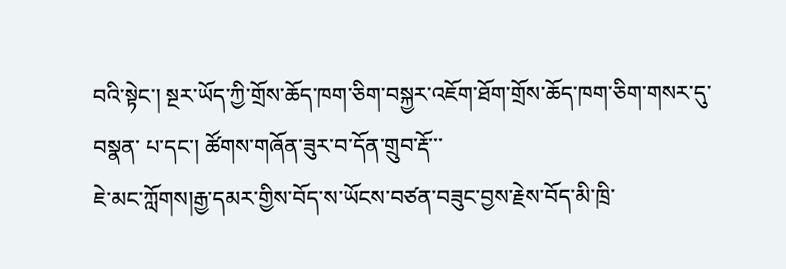བའི་སྟེང་། སྔར་ཡོད་ཀྱི་གྲོས་ཆོད་ཁག་ཅིག་བསྐྱར་འཇོག་ཐོག་གྲོས་ཆོད་ཁག་ཅིག་གསར་དུ་བསྣན་ པ་དང་། ཚོགས་གཞོན་ཟུར་བ་དོན་གྲུབ་རྡོ་་་
ཇེ་མང་ཀློགས།རྒྱ་དམར་གྱིས་བོད་ས་ཡོངས་བཙན་བཟུང་བྱས་རྗེས་བོད་མི་ཁྲི་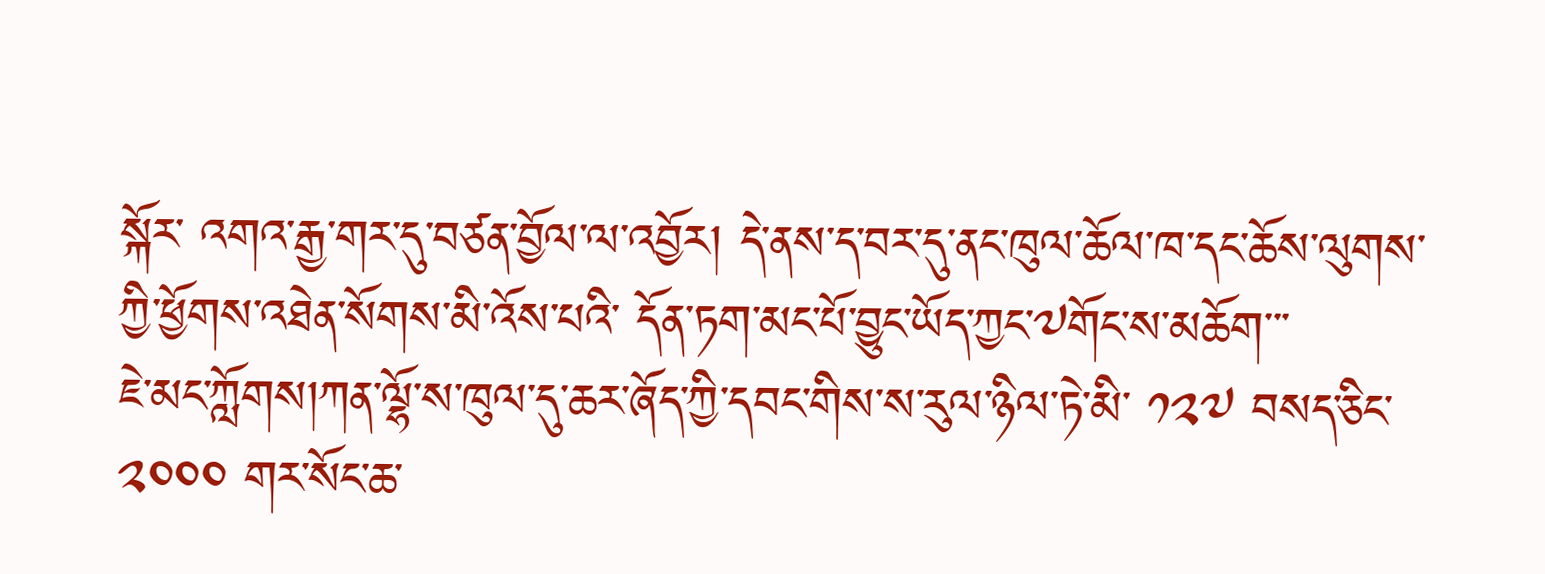སྐོར་ འགའ་རྒྱ་གར་དུ་བཙན་བྱོལ་ལ་འབྱོར། དེ་ནས་ད་བར་དུ་ནང་ཁུལ་ཆོལ་ཁ་དང་ཆོས་ལུགས་ཀྱི་ཕྱོགས་འཐེན་སོགས་མི་འོས་པའི་ དོན་ཏག་མང་པོ་བྱུང་ཡོད་ཀྱང་༧གོང་ས་མཆོག་་་
ཇེ་མང་ཀློགས།ཀན་ལྷོ་ས་ཁུལ་དུ་ཆར་ཞོད་ཀྱི་དབང་གིས་ས་རུལ་ཉིལ་ཏེ་མི་ ༡༢༧ བསད་ཅིང་ ༢༠༠༠ གར་སོང་ཆ་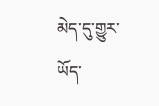མེད་དུ་གྱུར་ཡོད་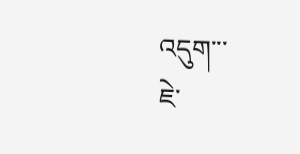འདུག་་་
ཇེ་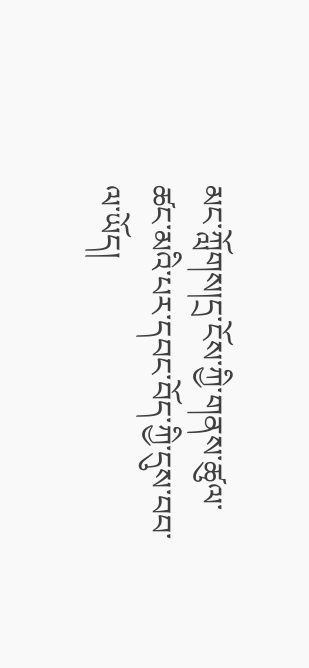མང་ཀློགས།དྲ་ངོས་ཀྱི་གནས་ཚུལ་ཚང་མའི་པར་དབང་བོད་ཀྱི་དུས་བབ་ལ་ཡོད།